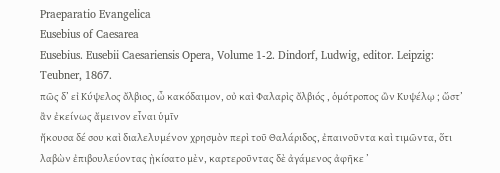Praeparatio Evangelica
Eusebius of Caesarea
Eusebius. Eusebii Caesariensis Opera, Volume 1-2. Dindorf, Ludwig, editor. Leipzig: Teubner, 1867.
πῶς δ’ εἰ Κύψελος ὄλβιος, ὦ κακόδαιμον, οὐ καὶ Φαλαρὶς ὄλβιός , ὁμότροπος ὢν Κυψέλῳ ; ὥστ’ ἂν ἐκείνως ἄμεινον εἶναι ὑμῖν
ἤκουσα δέ σου καὶ διαλελυμένον χρησμὸν περὶ τοῦ Θαλάριδος, ἐπαινοῦντα καὶ τιμῶντα, ὅτι λαβὼν ἐπιβουλεύοντας ῂκίσατο μὲν, καρτεροῦντας δὲ ἀγάμενος ἀφῆκε ’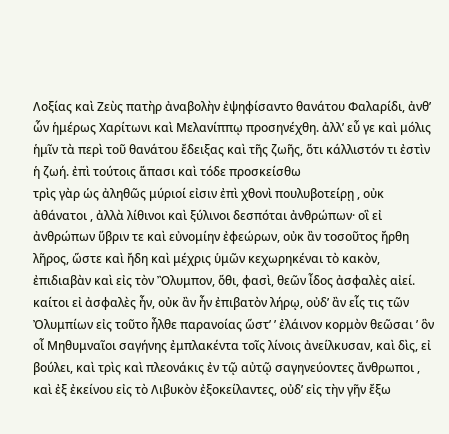Λοξίας καὶ Ζεὺς πατὴρ ἀναβολὴν ἐψηφίσαντο θανάτου Φαλαρίδι, ἀνθ’ ὧν ἡμέρως Χαρίτωνι καὶ Μελανίππῳ προσηνέχθη. ἀλλ’ εὖ γε καὶ μόλις ἡμῖν τὰ περὶ τοῦ θανάτου ἔδειξας καὶ τῆς ζωῆς, ὅτι κάλλιστόν τι ἐστὶν ἡ ζωή. ἐπὶ τούτοις ἅπασι καὶ τόδε προσκείσθω
τρὶς γὰρ ὡς ἀληθῶς μύριοί εἰσιν ἐπὶ χθονὶ πουλυβοτείρῃ , οὐκ ἀθάνατοι , ἀλλὰ λίθινοι καὶ ξύλινοι δεσπόται ἀνθρώπων· οἳ εἰ ἀνθρώπων ὕβριν τε καὶ εὐνομίην ἐφεώρων, οὐκ ἂν τοσοῦτος ἤρθη λῆρος, ὥστε καὶ ἤδη καὶ μέχρις ὑμῶν κεχωρηκέναι τὸ κακὸν, ἐπιδιαβὰν καὶ εἰς τὸν Ὂλυμπον, ὅθι, φασὶ, θεῶν ἶδος ἀσφαλὲς αἰεί.
καίτοι εἰ ἀσφαλὲς ἦν, οὐκ ἂν ἦν ἐπιβατὸν λήρῳ, οὐδ’ ἂν εἷς τις τῶν Ὀλυμπίων εἰς τοῦτο ἦλθε παρανοίας ὥστ’ ’ ἐλάινον κορμὸν θεῶσαι ’ ὃν οἶ Μηθυμναῖοι σαγήνης ἐμπλακέντα τοῖς λίνοις ἀνείλκυσαν, καὶ δὶς, εἰ βούλει, καὶ τρὶς καὶ πλεονάκις ἐν τῷ αὐτῷ σαγηνεύοντες ἄνθρωποι , καὶ ἐξ ἐκείνου εἰς τὸ Λιβυκὸν ἐξοκείλαντες, οὐδ’ εἰς τὴν γῆν ἔξω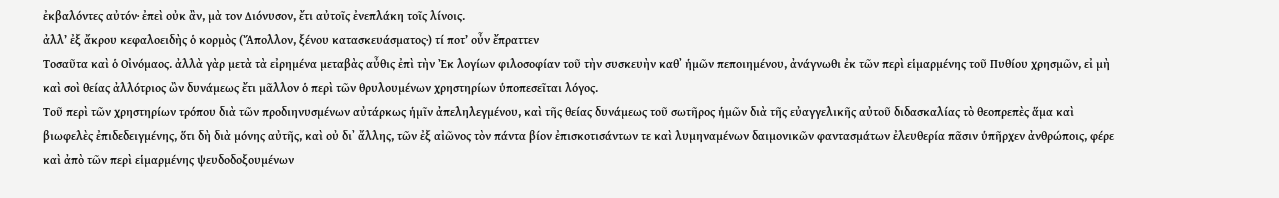ἐκβαλόντες αὐτόν· ἐπεὶ οὐκ ἂν, μὰ τον Διόνυσον, ἔτι αὐτοῖς ἐνεπλάκη τοῖς λίνοις.
ἀλλ’ ἐξ ἄκρου κεφαλοειδὴς ὁ κορμὸς (Ἄπολλον, ξένου κατασκευάσματος·) τί ποτ’ οὖν ἔπραττεν
Τοσαῦτα καὶ ὁ Οἰνόμαος. ἀλλὰ γὰρ μετὰ τὰ εἰρημένα μεταβὰς αὖθις ἐπὶ τὴν Ἐκ λογίων φιλοσοφίαν τοῦ τὴν συσκευὴν καθ᾿ ἡμῶν πεποιημένου, ἀνάγνωθι ἐκ τῶν περὶ εἱμαρμένης τοῦ Πυθίου χρησμῶν, εἰ μὴ καὶ σοὶ θείας ἀλλότριος ὢν δυνάμεως ἔτι μᾶλλον ὁ περὶ τῶν θρυλουμένων χρηστηρίων ὑποπεσεῖται λόγος.
Τοῦ περὶ τῶν χρηστηρίων τρόπου διὰ τῶν προδιηνυσμένων αὐτάρκως ἡμῖν ἀπεληλεγμένου, καὶ τῆς θείας δυνάμεως τοῦ σωτῆρος ἡμῶν διὰ τῆς εὐαγγελικῆς αὐτοῦ διδασκαλίας τὸ θεοπρεπὲς ἅμα καὶ βιωφελὲς ἐπιδεδειγμένης, ὅτι δὴ διὰ μόνης αὐτῆς, καὶ οὐ δι᾿ ἄλλης, τῶν ἐξ αἰῶνος τὸν πάντα βίον ἐπισκοτισάντων τε καὶ λυμηναμένων δαιμονικῶν φαντασμάτων ἐλευθερία πᾶσιν ὑπῆρχεν ἀνθρώποις, φέρε καὶ ἀπὸ τῶν περὶ εἱμαρμένης ψευδοδοξουμένων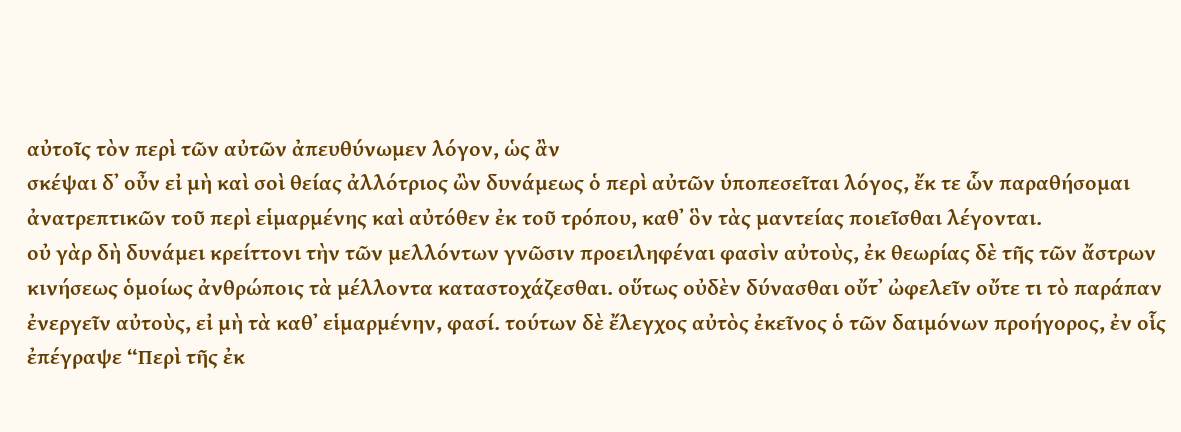αὐτοῖς τὸν περὶ τῶν αὐτῶν ἀπευθύνωμεν λόγον, ὡς ἂν
σκέψαι δ᾿ οὖν εἰ μὴ καὶ σοὶ θείας ἀλλότριος ὢν δυνάμεως ὁ περὶ αὐτῶν ὑποπεσεῖται λόγος, ἔκ τε ὧν παραθήσομαι ἀνατρεπτικῶν τοῦ περὶ εἱμαρμένης καὶ αὐτόθεν ἐκ τοῦ τρόπου, καθ᾿ ὃν τὰς μαντείας ποιεῖσθαι λέγονται.
οὐ γὰρ δὴ δυνάμει κρείττονι τὴν τῶν μελλόντων γνῶσιν προειληφέναι φασὶν αὐτοὺς, ἐκ θεωρίας δὲ τῆς τῶν ἄστρων κινήσεως ὁμοίως ἀνθρώποις τὰ μέλλοντα καταστοχάζεσθαι. οὕτως οὐδὲν δύνασθαι οὔτ᾿ ὠφελεῖν οὔτε τι τὸ παράπαν ἐνεργεῖν αὐτοὺς, εἰ μὴ τὰ καθ᾿ εἱμαρμένην, φασί. τούτων δὲ ἔλεγχος αὐτὸς ἐκεῖνος ὁ τῶν δαιμόνων προήγορος, ἐν οἷς ἐπέγραψε “Περὶ τῆς ἐκ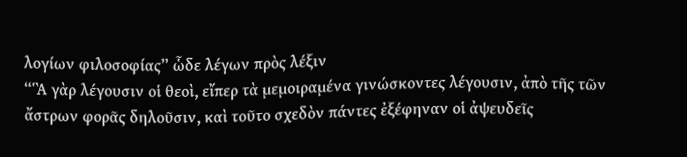λογίων φιλοσοφίας” ὧδε λέγων πρὸς λέξιν
“Ἃ γὰρ λέγουσιν οἱ θεοὶ, εἴπερ τὰ μεμοιραμένα γινώσκοντες λέγουσιν, ἀπὸ τῆς τῶν ἄστρων φορᾶς δηλοῦσιν, καὶ τοῦτο σχεδὸν πάντες ἐξέφηναν οἱ ἀψευδεῖς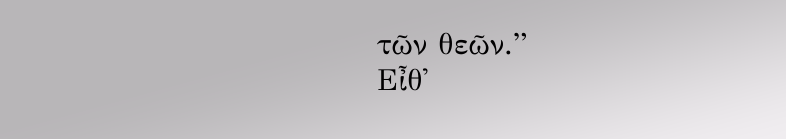τῶν θεῶν.”
Εἶθ᾿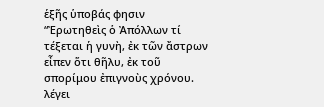ἑξῆς ὑποβάς φησιν
“Ἐρωτηθεὶς ὁ Ἀπόλλων τί τέξεται ἡ γυνὴ, ἐκ τῶν ἄστρων εἶπεν ὅτι θῆλυ, ἐκ τοῦ σπορίμου ἐπιγνοὺς χρόνου. λέγει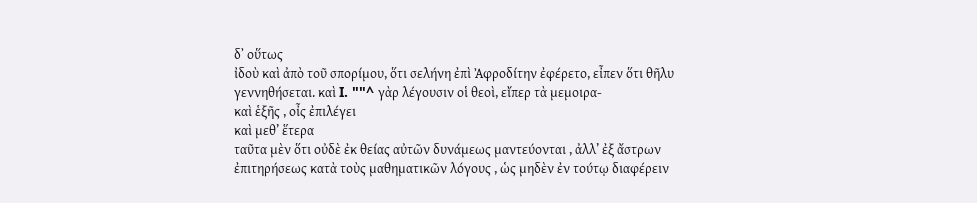δ᾿ οὕτως
ἰδοὺ καὶ ἀπὸ τοῦ σπορίμου, ὅτι σελήνη ἐπὶ Ἀφροδίτην ἐφέρετο, εἶπεν ὅτι θῆλυ γεννηθήσεται. καὶ I. ""^ γὰρ λέγουσιν οἱ θεοὶ, εἴπερ τὰ μεμοιρα-
καὶ ἑξῆς , οἶς ἐπιλέγει
καὶ μεθ’ ἕτερα
ταῦτα μὲν ὅτι οὐδὲ ἐκ θείας αὐτῶν δυνάμεως μαντεύονται , ἀλλ’ ἐξ ἄστρων ἐπιτηρήσεως κατὰ τοὺς μαθηματικῶν λόγους , ὡς μηδὲν ἐν τούτῳ διαφέρειν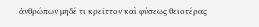ἀνθρώπων μηδέ τι κρεῖττον καὶ φύσεως θειοτέρας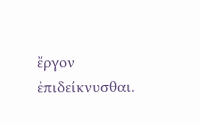ἔργον ἐπιδείκνυσθαι.